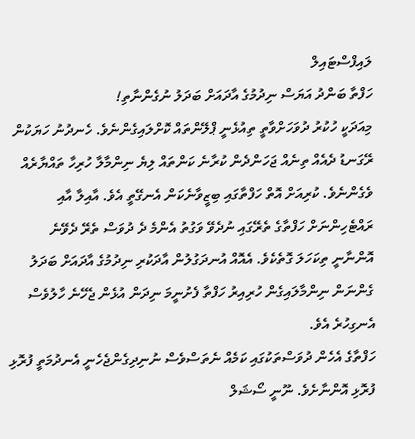ލައިފްސްޓައިލް
ހަފްތާ ބަންދު އަޔަސް ނިދުމުގެ އާދައަށް ބަދަލު ނުގެންނާތި!
މިއަދަކީ ހުކުރު ދުވަހަށްވާތީ ތިއުޅެނީ ޕްލޭންތައް ކޮށްލައިގެންނެވެ. ހެނދުނު ހަޔަކުން ރޭގަނޑު ދެއެއް ތިނެއް ޖަހަންދެން ކުރާނެ ކަންތައް ލިޔެ ނިންމާލާ ހުރިހާ ތައްޔާރެއް ވެގެންނެވެ. ކުރިއަށް އޮތް ހަފްތާގައި ބިޒީވާނެކަން އެނގޭތީ އެވެ. އާއިލާ އާއި ރައްޓެހިންނަށް ހަފްތާގެ ތެރޭގައި ނުދެވޭ ވަގުތު އެންމެ ދެ ދުވަސް ތެރޭ ދެވޭނެ އޮންނާނީ ތިކަހަލަ ގޮތެކެވެ. އެއޮއް އުނދަގުލުން އާދަކުރި ނިދުމުގެ އާދައަށް ބަދަލު ގެންނަން ނިންމާލައިގެން ހުރިއިރު ހަފްތާ ފެށުނީމަ ނިދަން އުޅެން ޖެހޭނެ ހާލުވެސް އެނގިހުރެ އެވެ.
ހަފްތާގެ އެހެން ދުވަސްތަކުގައި ކަމެއް ނެތަސްވެސް ނުނިދިގެންޖެހެނީ އެނދުމަތީ ފުރޮޅި ފުރޮޅި އޮންނާށެވެ. ނޫނީ ސޯޝަލް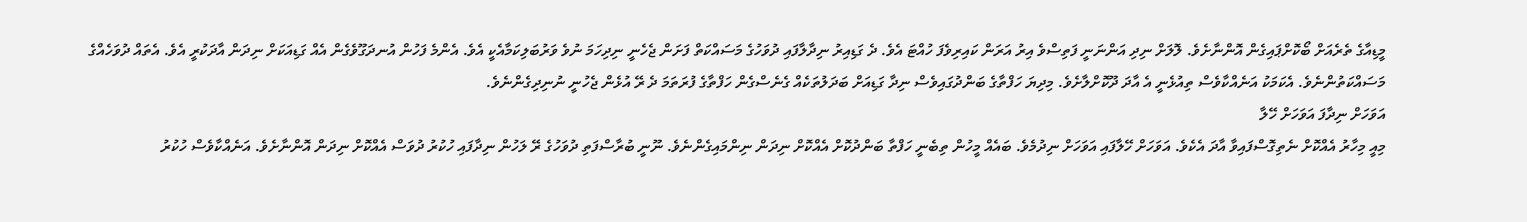މީޑިއާގެ ތެރެއަށް ބޯކޮށްޕައިގެން އޮންނާށެވެ. ލޮލަށް ނިދި އަންނަނީ ފަތިސްވެ އިރު އަރަން ކައިރިވެފަ ހުއްޓަ އެވެ. ދެ ގަޑިއިރު ނިދާލާފައި ދުވަހުގެ މަސައްކަތް ފަށަން ޖެހެނީ ނިދިހަމަ ނުވެ ވަރުބަލިކަމާއެކީ އެވެ. އެންމެ ފަހުން އުނދަގޫވެގެން އެއް ގަޑިއަކަށް ނިދަން އާދަކުރީ އެވެ. އެތައް ދުވަހެއްގެ މަސައްކަތުންނެވެ. އެކަމަކު އަނެއްކާވެސް ތިއުޅެނީ އެ އާދަ ދޫކޮށްލާށެވެ. މިދިޔަ ހަފްތާގެ ބަންދުގައިވެސް ނިދާ ގަޑިއަށް ބަދަލުތަކެއް ގެނެސްގެން ހަފްތާގެ ފުރަތަމަ ދެ ރޭ އުޅެން ޖެހުނީ ނުނިދިގެންނެވެ.
އަވަހަށް ނިދާފަ އަވަހަށް ހޭލާ
މިއީ މިހާރު އެއްކޮށް ނެތިގޮސްފައިވާ އާދަ އެކެވެ. އަވަހަށް ހޭލާފައި އަވަހަށް ނިދުމެވެ. ބައެއް މީހުން ތިބެނީ ހަފްތާ ބަންދުކޮށް އެއްކޮށް ނިދަން ނިންމައިގެންނެވެ. ނޫނީ ބުރާސްފަތި ދުވަހުގެ ރޭ ލަހުން ނިދާފައި ހުކުރު ދުވަސް އެއްކޮށް ނިދަން އޮންނާށެވެ. އަނެއްކާވެސް ހުކުރު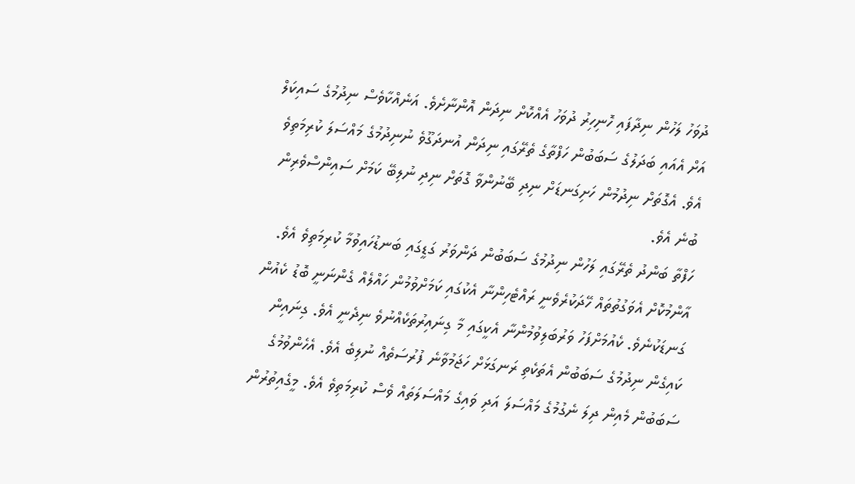ދުވަހު ލަހުން ނިދާފައި ހޮނިހިރު ދުވަހު އެއްކޮށް ނިދަން އޮންނާށެވެ. އަނެއްކާވެސް ނިދުމުގެ ސައިކަލް އަށް އެއައި ބަދަލުގެ ސަބަބުން ހަފްތާގެ ތެރޭގައި ނިދަން އުނދަގޫވެ ނުނިދުމުގެ މައްސަލަ ކުރިމަތިވެ އެވެ. އެގޮތަށް ނިދުމުން ހަށިގަނޑަށް ނިދި ބޭނުންވާ ގޮތަށް ނިދި ނުލިބޭ ކަމަށް ސައިންސްވެރިން ބުނެ އެވެ.
ހަފްތާ ބަންދު ތެރޭގައި ލަހުން ނިދުމުގެ ސަބަބުން ދަންވަރު ގަޑީގައި ބަނޑުހައިވުމާ ކުރިމަތިވެ އެވެ. އާންމުކޮށް އެވަގުތުތައް ހޭދަކުރެވެނީ ރައްޓެހިންނާ އެކުގައި ކަމަށްވުމުން ހައްލެއް ގެންނަނީ ބޮޑު ކެއުން ގަނޑަކުނެވެ. ކެއުމަށްފަހު ވަރުބަލިވުމުންނާ އެކީގައި މާ ގިނައިރުތަކެއްނުވެ ނިދެނީ އެވެ. ގިނައިން ކައިގެން ނިދުމުގެ ސަބަބުން އެތަކެތި ރަނގަޅަށް ހަޖަމުވާނެ ފުރުސަތެއް ނުލިބެ އެވެ. އެހެންވުމުގެ ސަބަބުން މެއިން ދިލަ ނެގުމުގެ މައްސަލަ އަދި ވައިގެ މައްސަލަތައް ވެސް ކުރިމަތިވެ އެވެ. މީގެއިތުރުން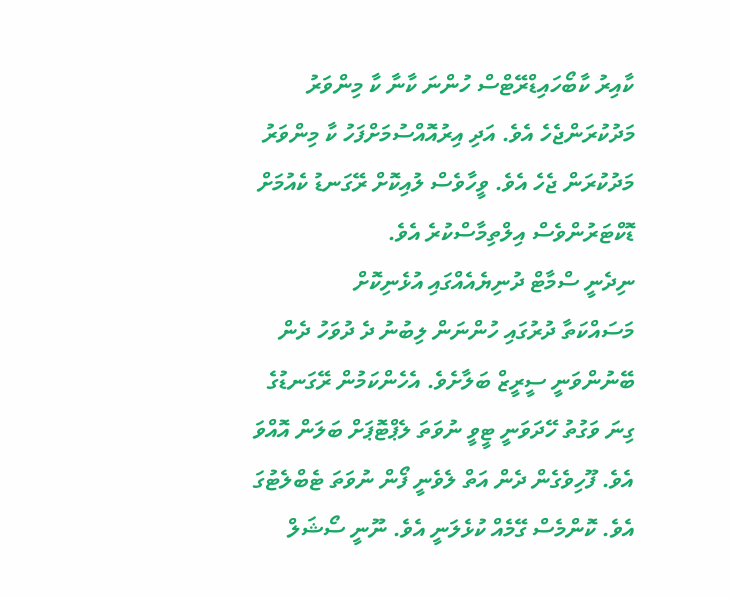ކާއިރު ކާބޯހައިޑްރޭޓްސް ހުންނަ ކާނާ ކާ މިންވަރު މަދުކުރަންޖެހެ އެވެ. އަދި އިރުއޮއްސުމަށްފަހު ކާ މިންވަރު މަދުކުރަން ޖެހެ އެވެ. ވީހާވެސް ލުއިކޮށް ރޭގަނޑު ކެއުމަށް ޑޮކްޓަރުންވެސް އިލްތިމާސްކުރެ އެވެ.
ނިދެނީ ސްމާޓް ދުނިޔެއެއްގައި އުޅެނިކޮށް
މަސައްކަތާ ދުރުގައި ހުންނަން ލިބުނު ދެ ދުވަހު ދެން ބޭނުންވަނީ ސީރީޒް ބަލާށެވެ. އެހެންކަމުން ރޭގަނޑުގެ ގިނަ ވަގުތު ހޭދަވަނީ ޓީވީ ނުވަތަ ލެޕްޓޮޕަށް ބަލަން އޮއްވަ އެވެ. ފޫހިވެގެން ދެން އަތް ލެވެނީ ފޯން ނުވަތަ ޓެބްލެޓުގަ އެވެ. ކޮންމެސް ގޭމެއް ކުޅެލަނީ އެވެ. ނޫނީ ސޯޝަލް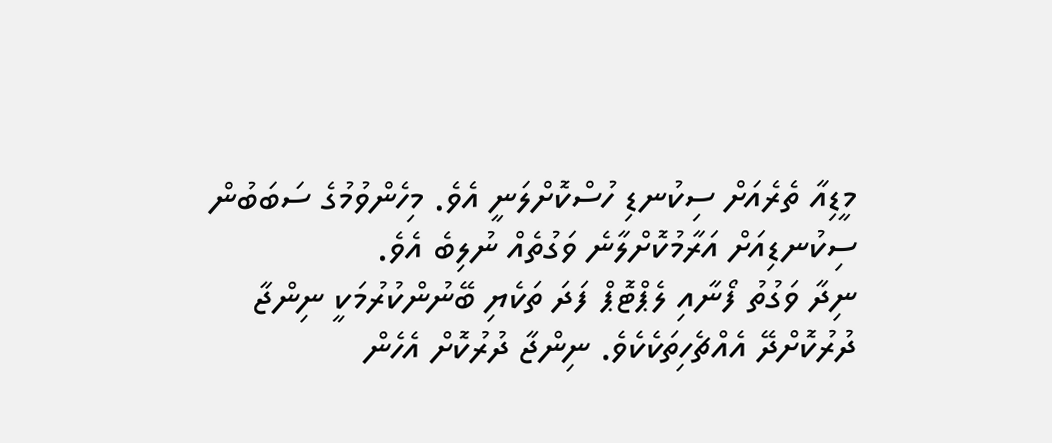މީޑިއާ ތެރެއަށް ސިކުނޑި ހުސްކޮށްލަނީ އެވެ. މިހެންވުމުގެ ސަބަބުން ސިކުނޑިއަށް އަރާމުކޮށްލާނެ ވަގުތެއް ނުލިބެ އެވެ.
ނިދާ ވަގުތު ފޯނާއި ލެޕްޓޮޕް ފަދަ ތަކެޔި ބޭނުންކުރުމަކީ ނިންޖާ ދުރުކޮށްދޭ އެއްޗެހިތަކެކެވެ. ނިންޖާ ދުރުކޮށް އެހެން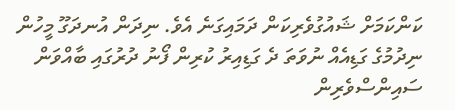ކަންކަމަށް ޝައުގުވެރިކަން ދަމައިގަނެ އެވެ. ނިދަން އުނދަގޫ މީހުން ނިދުމުގެ ގަޑިއެއް ނުވަތަ ދެ ގަޑިއިރު ކުރިން ފޯނު ދުރުގައި ބާއްވަން ސައިންސްވެރިން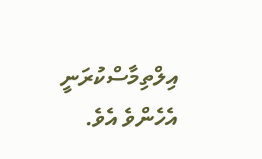އިލްތިމާސްކުރަނީ އެހެންވެ އެވެ.